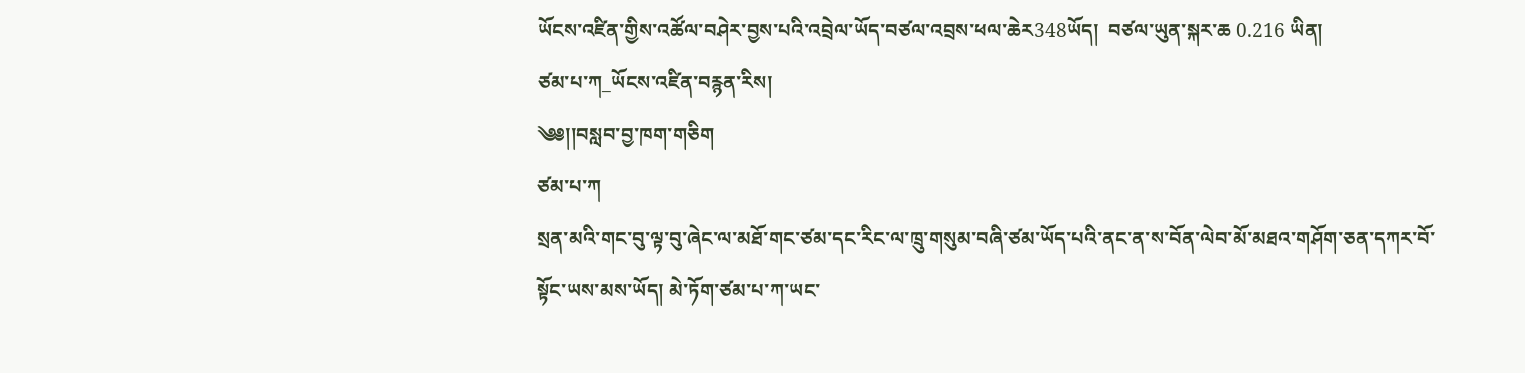ཡོངས་འཛིན་གྱིས་འཚོལ་བཤེར་བྱས་པའི་འབྲེལ་ཡོད་བཙལ་འབྲས་ཕལ་ཆེར348ཡོད།  བཙལ་ཡུན་སྐར་ཆ 0.216 ཡིན།
ཙམ་པ་ཀ_ཡོངས་འཛིན་བརྙན་རིས།
༄༅།།བསླབ་བྱ་ཁག་གཅིག
ཙམ་པ་ཀ
སྲན་མའི་གང་བུ་ལྟ་བུ་ཞེང་ལ་མཐོ་གང་ཙམ་དང་རིང་ལ་ཁྲུ་གསུམ་བཞི་ཙམ་ཡོད་པའི་ནང་ན་ས་བོན་ལེབ་མོ་མཐའ་གཤོག་ཅན་དཀར་བོ་སྟོང་ཡས་མས་ཡོད། མེ་ཏོག་ཙམ་པ་ཀ་ཡང་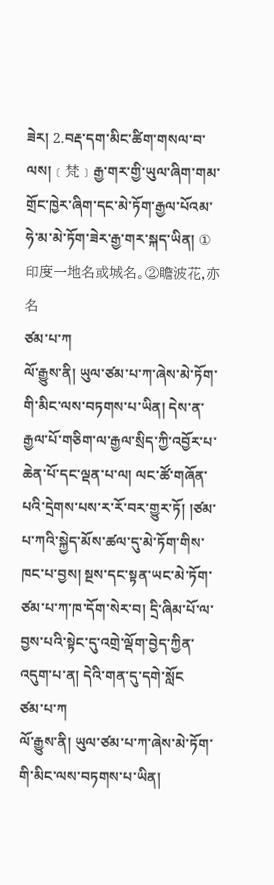ཟེར། 2.བརྡ་དག་མིང་ཚིག་གསལ་བ་ལས།﹝梵﹞རྒྱ་གར་གྱི་ཡུལ་ཞིག་གམ་གྲོང་ཁྱེར་ཞིག་དང་མེ་ཏོག་རྒྱལ་པོའམ་ཧེ་མ་མེ་ཏོག་ཟེར་རྒྱ་གར་སྐད་ཡིན། ①印度一地名或城名。②瞻波花,亦名
ཙམ་པ་ཀ
ལོ་རྒྱུས་ནི། ཡུལ་ཙམ་པ་ཀ་ཞེས་མེ་ཏོག་གི་མིང་ལས་བཏགས་པ་ཡིན། དེས་ན་རྒྱལ་པོ་གཅིག་ལ་རྒྱལ་སྲིད་ཀྱི་འབྱོར་པ་ཆེན་པོ་དང་ལྡན་པ་ལ། ལང་ཚོ་གཞོན་པའི་དྲེགས་པས་ར་རོ་བར་གྱུར་ཏོ། །ཙམ་པ་ཀའི་སྐྱེད་མོས་ཚལ་དུ་མེ་ཏོག་གིས་ཁང་པ་བྱས། སྔས་དང་སྟན་ཡང་མེ་ཏོག་ཙམ་པ་ཀ་ཁ་དོག་སེར་བ། དྲི་ཞིམ་པོ་ལ་བྱས་པའི་སྟེང་དུ་འགྲེ་ལྡོག་བྱེད་ཀྱིན་འདུག་པ་ན། དེའི་གན་དུ་དགེ་སློང
ཙམ་པ་ཀ
ལོ་རྒྱུས་ནི། ཡུལ་ཙམ་པ་ཀ་ཞེས་མེ་ཏོག་གི་མིང་ལས་བཏགས་པ་ཡིན།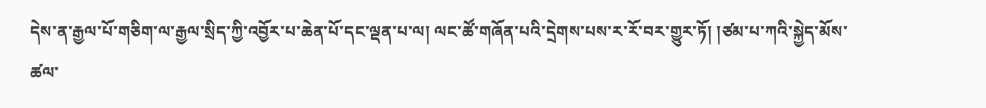དེས་ན་རྒྱལ་པོ་གཅིག་ལ་རྒྱལ་སྲིད་ཀྱི་འབྱོར་པ་ཆེན་པོ་དང་ལྡན་པ་ལ། ལང་ཚོ་གཞོན་པའི་དྲེགས་པས་ར་རོ་བར་གྱུར་ཏོ། །ཙམ་པ་ཀའི་སྐྱེད་མོས་ཚལ་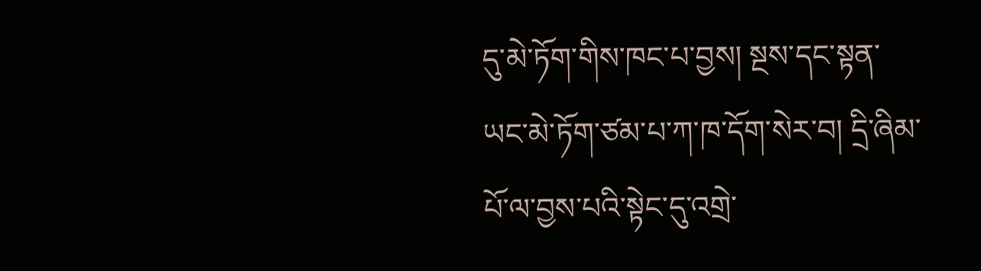དུ་མེ་ཏོག་གིས་ཁང་པ་བྱས། སྔས་དང་སྟན་ཡང་མེ་ཏོག་ཙམ་པ་ཀ་ཁ་དོག་སེར་བ། དྲི་ཞིམ་པོ་ལ་བྱས་པའི་སྟེང་དུ་འགྲེ་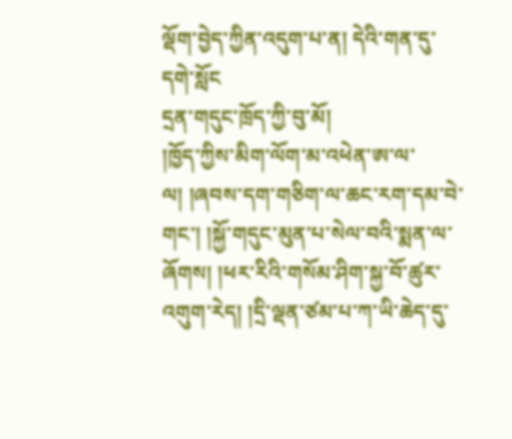ལྡོག་བྱེད་ཀྱིན་འདུག་པ་ན། དེའི་གན་དུ་དགེ་སློང
དྲན་གདུང་ཁྲོད་ཀྱི་བུ་མོ།
།ཁྱོད་ཀྱིས་མིག་ལོག་མ་འཕེན་ཨ་ལ་ལ། །ཞབས་དག་གཅིག་ལ་ཆང་རག་དམ་བེ་གང་། །སྐྱོ་གདུང་མུན་པ་སེལ་བའི་སྨན་ལ་ཞོགས། །ཕར་རིའི་གསོམ་ཤིག་སྐྱ་བོ་ཚུར་འགུག་རེད། །དྲི་ལྡན་ཙམ་པ་ཀ་ཡི་ཆེད་དུ་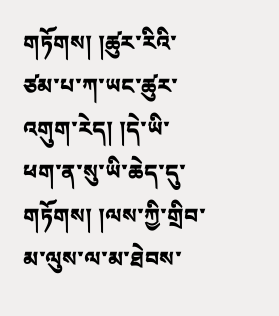གཏོགས། །ཚུར་རིའི་ཙམ་པ་ཀ་ཡང་ཚུར་འགུག་རེད། །དེ་ཡི་ཕག་ན་སུ་ཡི་ཆེད་དུ་གཏོགས། །ལས་ཀྱི་གྲིབ་མ་ལུས་ལ་མ་ཐེབས་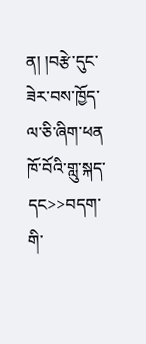ན། །བརྩེ་དུང་ཟེར་བས་ཁྱོད་ལ་ཅི་ཞིག་ཕན
ཁོ་བོའི་གླུ་སྐད་དང>>བདག་གི་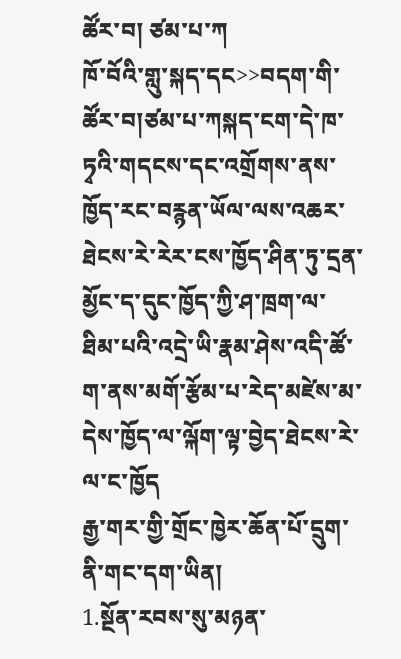ཚོར་བ། ཙམ་པ་ཀ
ཁོ་བོའི་གླུ་སྐད་དང>>བདག་གི་ཚོར་བ།ཙམ་པ་ཀསྐད་ངག་དེ་ཁ་ཏྭའི་གདངས་དང་འགྲོགས་ནས་ཁྱོད་རང་བརྙན་ཡོལ་ལས་འཆར་ཐེངས་རེ་རེར་ངས་ཁྱོད་ཤིན་ཏུ་དྲན་མྱོང་ད་དུང་ཁྱོད་ཀྱི་ཤ་ཁྲག་ལ་ཐིམ་པའི་འདྲེ་ཡི་རྣམ་ཤེས་འདི་ཚོ་ག་ནས་མགོ་རྩོམ་པ་རེད་མཛེས་མ་དེས་ཁྱོད་ལ་ལྐོག་ལྟ་བྱེད་ཐེངས་རེ་ལ་ང་ཁྱོད
རྒྱ་གར་གྱི་གྲོང་ཁྱེར་ཆོན་པོ་དྲུག་ནི་གང་དག་ཡིན།
1.སྔོན་རབས་སུ་མཉན་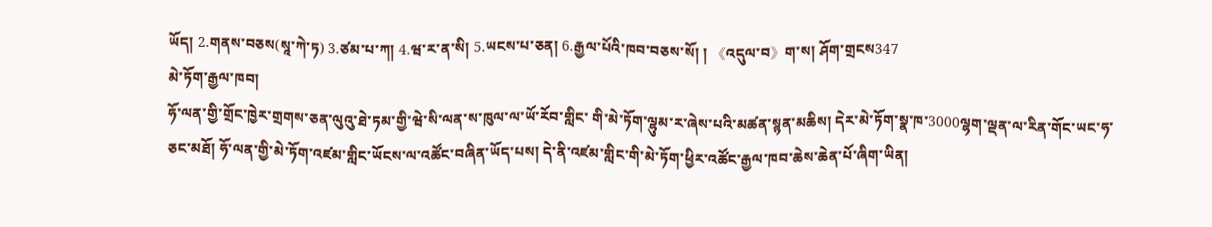ཡོད། 2.གནས་བཅས(སཱ་ཀེ་ཏ) 3.ཙམ་པ་ཀ། 4.ཝ་ར་ན་སི། 5.ཡངས་པ་ཅན། 6.རྒྱལ་པོའི་ཁབ་བཅས་སོ། ། 《འདུལ་བ》ག་ས། ཤོག་གྲངས347
མེ་ཏོག་རྒྱལ་ཁབ།
ཧོ་ལན་གྱི་གྲོང་ཁྱེར་གྲགས་ཅན་ལུའུ་ཐེ་ཏམ་གྱི་ཝེ་སི་ལན་ས་ཁུལ་ལ་ཡོ་རོབ་གླིང་ གི་མེ་ཏོག་ལྷུམ་ར་ཞེས་པའི་མཚན་སྙན་མཆིས། དེར་མེ་ཏོག་སྣ་ཁ་3000ལྷག་ལྡན་ལ་རིན་གོང་ཡང་ཧ་ཅང་མཐོ། ཧོ་ལན་གྱི་མེ་ཏོག་འཛམ་གླིང་ཡོངས་ལ་འཚོང་བཞིན་ཡོད་པས། དེ་ནི་འཛམ་གླིང་གི་མེ་ཏོག་ཕྱིར་འཚོང་རྒྱལ་ཁབ་ཆེས་ཆེན་པོ་ཞིག་ཡིན།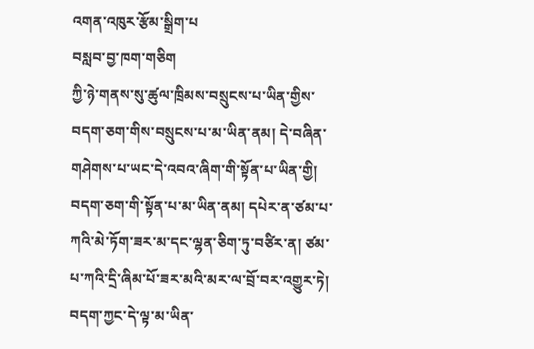འགན་འཁུར་རྩོམ་སྒྲིག་པ
བསླབ་བྱ་ཁག་གཅིག
ཀྱི་ཉེ་གནས་སུ་ཚུལ་ཁྲིམས་བསྲུངས་པ་ཡིན་གྱིས་བདག་ཅག་གིས་བསྲུངས་པ་མ་ཡིན་ནམ། དེ་བཞིན་གཤེགས་པ་ཡང་དེ་འབའ་ཞིག་གི་སྟོན་པ་ཡིན་གྱི། བདག་ཅག་གི་སྟོན་པ་མ་ཡིན་ནམ། དཔེར་ན་ཙམ་པ་ཀའི་མེ་ཏོག་ཟར་མ་དང་ལྷན་ཅིག་ཏུ་བཙིར་ན། ཙམ་པ་ཀའི་དྲི་ཞིམ་པོ་ཟར་མའི་མར་ལ་བྲོ་བར་འགྱུར་ཏེ། བདག་ཀྱང་དེ་ལྟ་མ་ཡིན་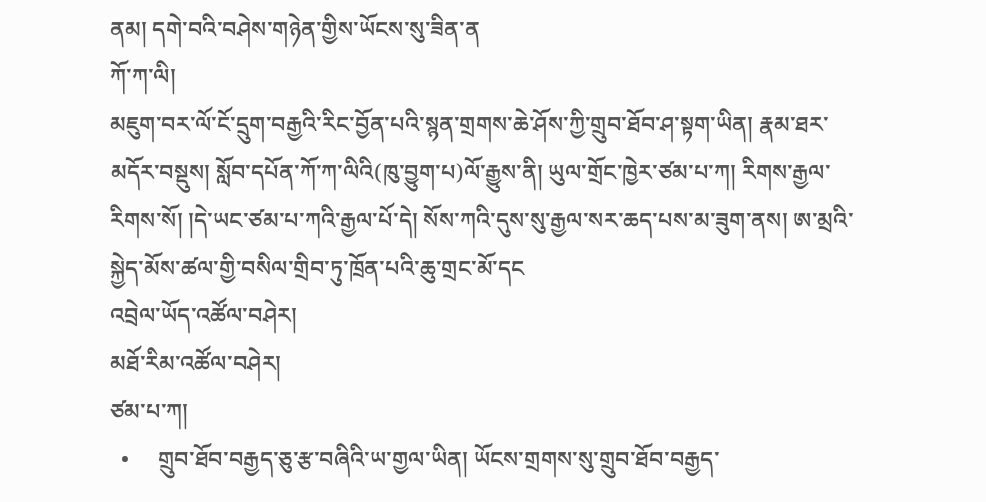ནམ། དགེ་བའི་བཤེས་གཉེན་གྱིས་ཡོངས་སུ་ཟིན་ན
ཀོ་ཀ་ལི།
མཇུག་བར་ལོ་ངོ་དྲུག་བརྒྱའི་རིང་བྱོན་པའི་སྙན་གྲགས་ཆེ་ཤོས་ཀྱི་གྲུབ་ཐོབ་ཤ་སྟག་ཡིན། རྣམ་ཐར་མདོར་བསྡུས། སློབ་དཔོན་ཀོ་ཀ་ལིའི(ཁུ་བྱུག་པ)ལོ་རྒྱུས་ནི། ཡུལ་གྲོང་ཁྱེར་ཙམ་པ་ཀ། རིགས་རྒྱལ་རིགས་སོ། །དེ་ཡང་ཙམ་པ་ཀའི་རྒྱལ་པོ་དེ། སོས་ཀའི་དུས་སུ་རྒྱལ་སར་ཆད་པས་མ་ཟུག་ནས། ཨ་མྲའི་སྐྱེད་མོས་ཚལ་གྱི་བསིལ་གྲིབ་ཏུ་ཁྲོན་པའི་ཆུ་གྲང་མོ་དང
འབྲེལ་ཡོད་འཚོལ་བཤེར།
མཐོ་རིམ་འཚོལ་བཤེར།
ཙམ་པ་ཀ།
  •     གྲུབ་ཐོབ་བརྒྱད་ཅུ་རྩ་བཞིའི་ཡ་གྱལ་ཡིན། ཡོངས་གྲགས་སུ་གྲུབ་ཐོབ་བརྒྱད་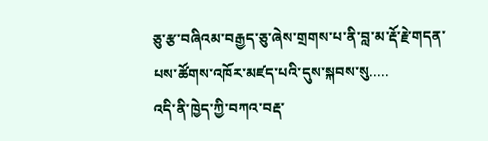ཅུ་རྩ་བཞིའམ་བརྒྱད་ཅུ་ཞེས་གྲགས་པ་ནི་བླ་མ་རྡོ་རྗེ་གདན་པས་ཚོགས་འཁོར་མཛད་པའི་དུས་སྐབས་སུ.....
འདི་ནི་ཁྱེད་ཀྱི་བཀའ་བརྡ་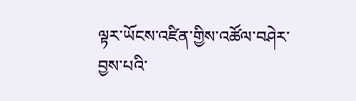ལྟར་ཡོངས་འཛིན་གྱིས་འཚོལ་བཤེར་བྱས་པའི་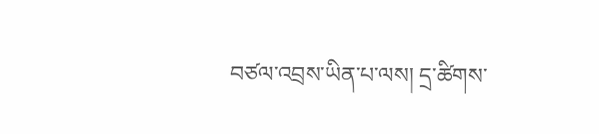བཙལ་འབྲས་ཡིན་པ་ལས། དྲ་ཚིགས་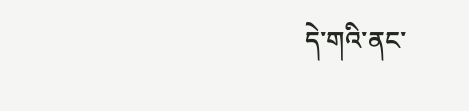དེ་གའི་ནང་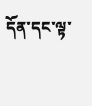དོན་དང་ལྟ་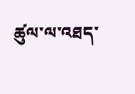ཚུལ་ལ་འཐད་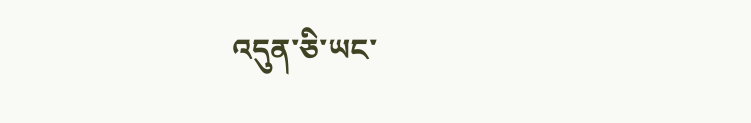འདུན་ཅི་ཡང་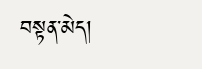བསྟན་མེད།